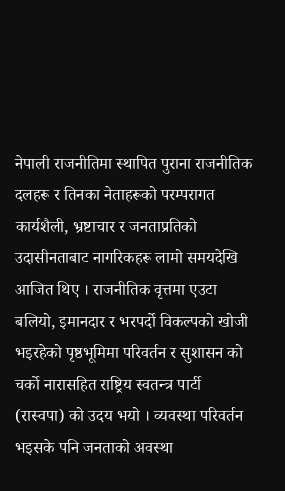नेपाली राजनीतिमा स्थापित पुराना राजनीतिक दलहरू र तिनका नेताहरूको परम्परागत कार्यशैली, भ्रष्टाचार र जनताप्रतिको उदासीनताबाट नागरिकहरू लामो समयदेखि आजित थिए । राजनीतिक वृत्तमा एउटा बलियो, इमानदार र भरपर्दो विकल्पको खोजी भइरहेको पृष्ठभूमिमा परिवर्तन र सुशासन को चर्को नारासहित राष्ट्रिय स्वतन्त्र पार्टी (रास्वपा) को उदय भयो । व्यवस्था परिवर्तन भइसके पनि जनताको अवस्था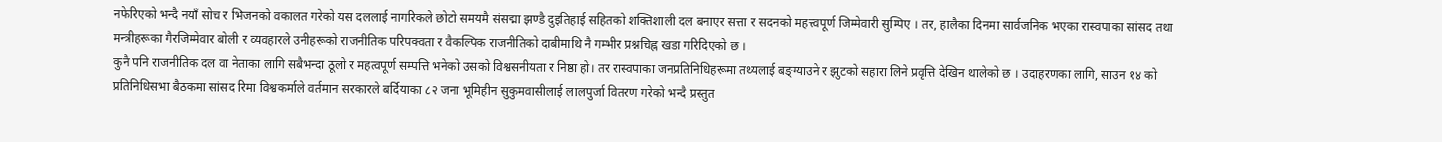नफेरिएको भन्दै नयाँ सोच र भिजनको वकालत गरेको यस दललाई नागरिकले छोटो समयमै संसद्मा झण्डै दुइतिहाई सहितको शक्तिशाली दल बनाएर सत्ता र सदनको महत्त्वपूर्ण जिम्मेवारी सुम्पिए । तर, हालैका दिनमा सार्वजनिक भएका रास्वपाका सांसद तथा मन्त्रीहरूका गैरजिम्मेवार बोली र व्यवहारले उनीहरूको राजनीतिक परिपक्वता र वैकल्पिक राजनीतिको दाबीमाथि नै गम्भीर प्रश्नचिह्न खडा गरिदिएको छ ।
कुनै पनि राजनीतिक दल वा नेताका लागि सबैभन्दा ठूलो र महत्वपूर्ण सम्पत्ति भनेको उसको विश्वसनीयता र निष्ठा हो। तर रास्वपाका जनप्रतिनिधिहरूमा तथ्यलाई बङ्ग्याउने र झुटको सहारा लिने प्रवृत्ति देखिन थालेको छ । उदाहरणका लागि, साउन १४ को प्रतिनिधिसभा बैठकमा सांसद रिमा विश्वकर्माले वर्तमान सरकारले बर्दियाका ८२ जना भूमिहीन सुकुमवासीलाई लालपुर्जा वितरण गरेको भन्दै प्रस्तुत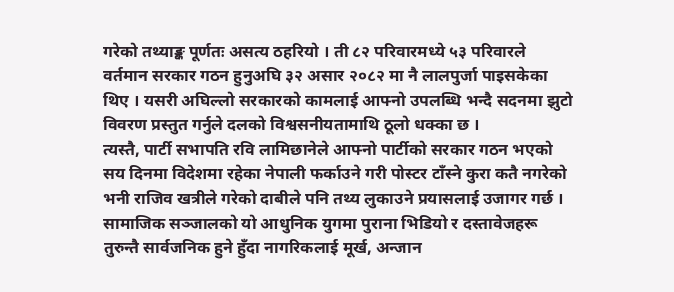गरेको तथ्याङ्क पूर्णतः असत्य ठहरियो । ती ८२ परिवारमध्ये ५३ परिवारले वर्तमान सरकार गठन हुनुअघि ३२ असार २०८२ मा नै लालपुर्जा पाइसकेका थिए । यसरी अघिल्लो सरकारको कामलाई आफ्नो उपलब्धि भन्दै सदनमा झुटो विवरण प्रस्तुत गर्नुले दलको विश्वसनीयतामाथि ठूलो धक्का छ ।
त्यस्तै, पार्टी सभापति रवि लामिछानेले आफ्नो पार्टीको सरकार गठन भएको सय दिनमा विदेशमा रहेका नेपाली फर्काउने गरी पोस्टर टाँस्ने कुरा कतै नगरेको भनी राजिव खत्रीले गरेको दाबीले पनि तथ्य लुकाउने प्रयासलाई उजागर गर्छ । सामाजिक सञ्जालको यो आधुनिक युगमा पुराना भिडियो र दस्तावेजहरू तुरुन्तै सार्वजनिक हुने हुँदा नागरिकलाई मूर्ख, अन्जान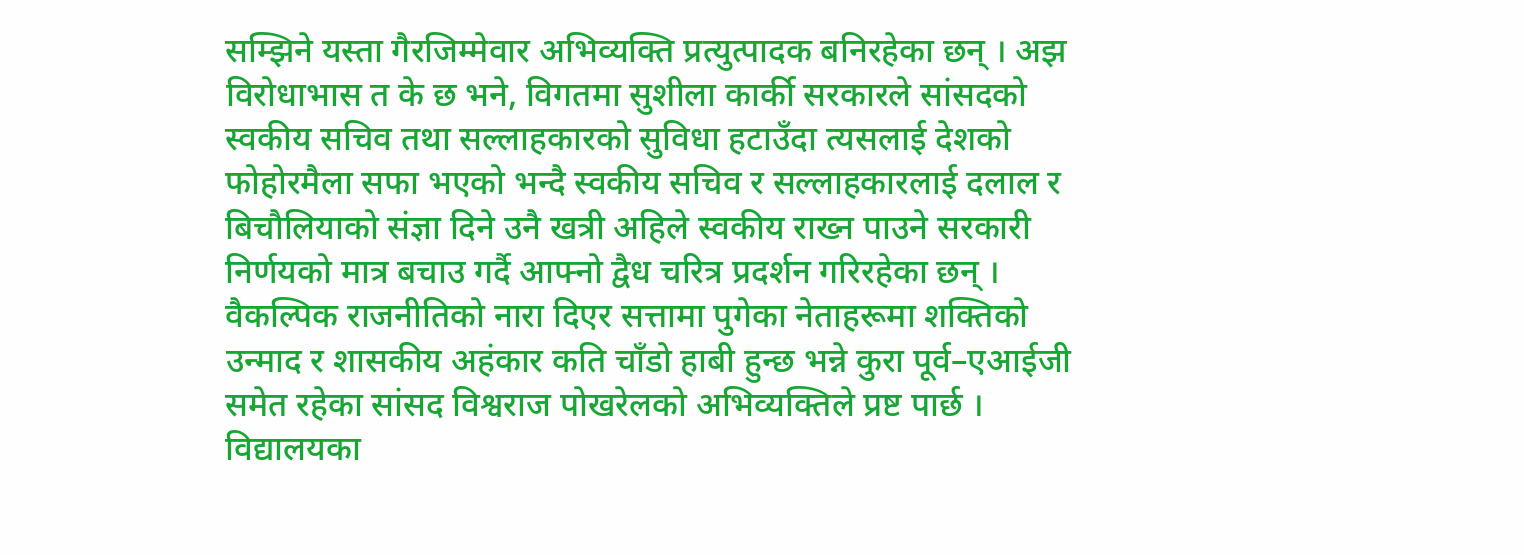सम्झिने यस्ता गैरजिम्मेवार अभिव्यक्ति प्रत्युत्पादक बनिरहेका छन् । अझ विरोधाभास त के छ भने, विगतमा सुशीला कार्की सरकारले सांसदको स्वकीय सचिव तथा सल्लाहकारको सुविधा हटाउँदा त्यसलाई देशको फोहोरमैला सफा भएको भन्दै स्वकीय सचिव र सल्लाहकारलाई दलाल र बिचौलियाको संज्ञा दिने उनै खत्री अहिले स्वकीय राख्न पाउने सरकारी निर्णयको मात्र बचाउ गर्दै आफ्नो द्वैध चरित्र प्रदर्शन गरिरहेका छन् ।
वैकल्पिक राजनीतिको नारा दिएर सत्तामा पुगेका नेताहरूमा शक्तिको उन्माद र शासकीय अहंकार कति चाँडो हाबी हुन्छ भन्ने कुरा पूर्व–एआईजी समेत रहेका सांसद विश्वराज पोखरेलको अभिव्यक्तिले प्रष्ट पार्छ । विद्यालयका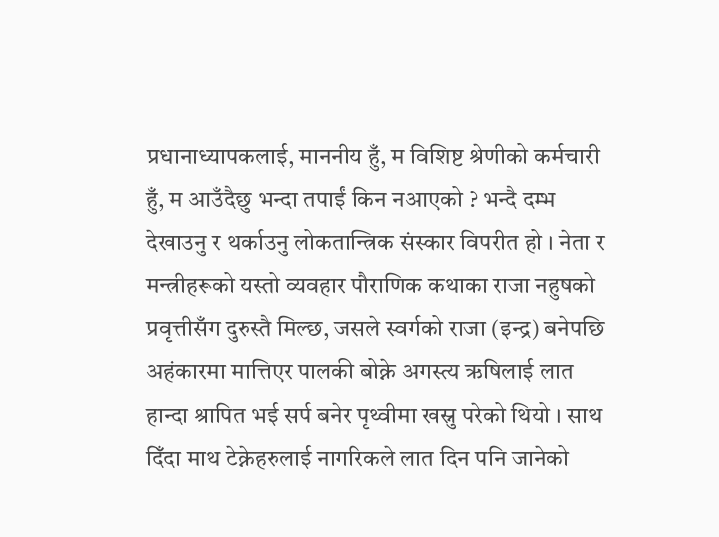प्रधानाध्यापकलाई, माननीय हुँ, म विशिष्ट श्रेणीको कर्मचारी हुँ, म आउँदैछु भन्दा तपाईं किन नआएको ? भन्दै दम्भ देखाउनु र थर्काउनु लोकतान्त्रिक संस्कार विपरीत हो । नेता र मन्त्रीहरूको यस्तो व्यवहार पौराणिक कथाका राजा नहुषको प्रवृत्तीसँग दुरुस्तै मिल्छ, जसले स्वर्गको राजा (इन्द्र) बनेपछि अहंकारमा मात्तिएर पालकी बोक्ने अगस्त्य ऋषिलाई लात हान्दा श्रापित भई सर्प बनेर पृथ्वीमा खस्नु परेको थियो । साथ दिँदा माथ टेक्नेहरुलाई नागरिकले लात दिन पनि जानेको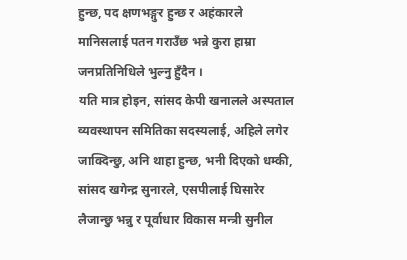हुन्छ, पद क्षणभङ्गुर हुन्छ र अहंकारले मानिसलाई पतन गराउँछ भन्ने कुरा हाम्रा जनप्रतिनिधिले भुल्नु हुँदैन ।
यति मात्र होइन, सांसद केपी खनालले अस्पताल व्यवस्थापन समितिका सदस्यलाई, अहिले लगेर जाक्दिन्छु, अनि थाहा हुन्छ, भनी दिएको धम्की, सांसद खगेन्द्र सुनारले, एसपीलाई घिसारेर लैजान्छु भन्नु र पूर्वाधार विकास मन्त्री सुनील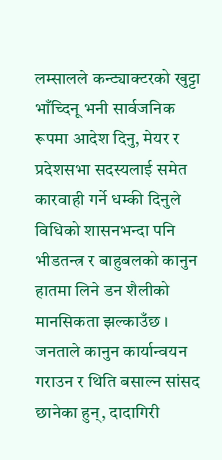लम्सालले कन्ट्याक्टरको खुट्टा भाँच्दिनू भनी सार्वजनिक रूपमा आदेश दिनु, मेयर र प्रदेशसभा सदस्यलाई समेत कारवाही गर्ने धम्की दिनुले विधिको शासनभन्दा पनि भीडतन्त्र र बाहुबलको कानुन हातमा लिने डन शैलीको मानसिकता झल्काउँछ । जनताले कानुन कार्यान्वयन गराउन र थिति बसाल्न सांसद छानेका हुन्, दादागिरी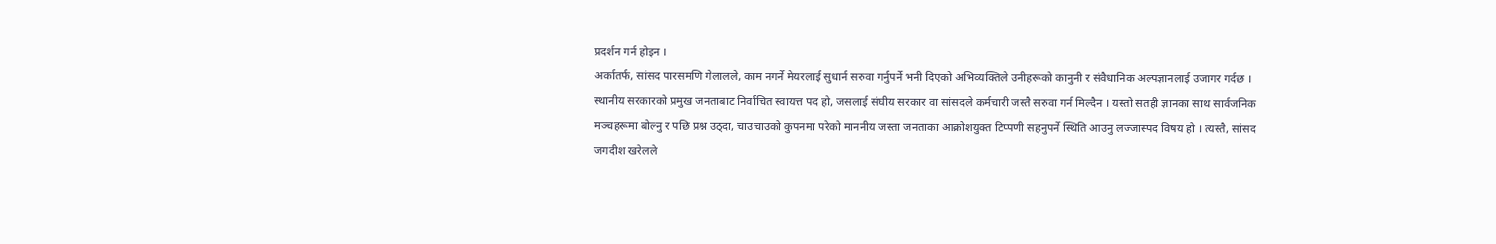प्रदर्शन गर्न होइन ।
अर्कातर्फ, सांसद पारसमणि गेलालले, काम नगर्ने मेयरलाई सुधार्न सरुवा गर्नुपर्ने भनी दिएको अभिव्यक्तिले उनीहरूको कानुनी र संवैधानिक अल्पज्ञानलाई उजागर गर्दछ । स्थानीय सरकारको प्रमुख जनताबाट निर्वाचित स्वायत्त पद हो, जसलाई संघीय सरकार वा सांसदले कर्मचारी जस्तै सरुवा गर्न मिल्दैन । यस्तो सतही ज्ञानका साथ सार्वजनिक मञ्चहरूमा बोल्नु र पछि प्रश्न उठ्दा, चाउचाउको कुपनमा परेको माननीय जस्ता जनताका आक्रोशयुक्त टिप्पणी सहनुपर्ने स्थिति आउनु लज्जास्पद विषय हो । त्यस्तै, सांसद जगदीश खरेलले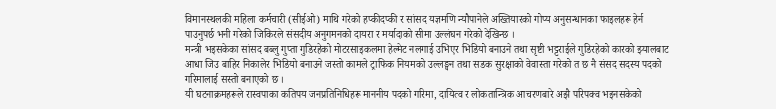विमानस्थलकी महिला कर्मचारी (सीईओ) माथि गरेको हप्कीदप्की र सांसद यज्ञमणि न्यौपानेले अख्तियारको गोप्य अनुसन्धानका फाइलहरू हेर्न पाउनुपर्छ भनी गरेको जिकिरले संसदीय अनुगमनको दायरा र मर्यादाको सीमा उल्लंघन गरेको देखिन्छ ।
मन्त्री भइसकेका सांसद बब्लु गुप्ता गुडिरहेको मोटरसाइकलमा हेल्मेट नलगाई उभिएर भिडियो बनाउने तथा सृष्टी भट्टराईले गुडिरहेको कारको झ्यालबाट आधा जिउ बाहिर निकालेर भिडियो बनाउने जस्तो कामले ट्राफिक नियमको उल्लङ्घन तथा सडक सुरक्षाको वेवास्ता गरेको त छ नै संसद सदस्य पदको गरिमालाई सस्तो बनाएको छ ।
यी घटनाक्रमहरूले रास्वपाका कतिपय जनप्रतिनिधिहरू माननीय पदको गरिमा, दायित्व र लोकतान्त्रिक आचरणबारे अझै परिपक्व भइनसकेको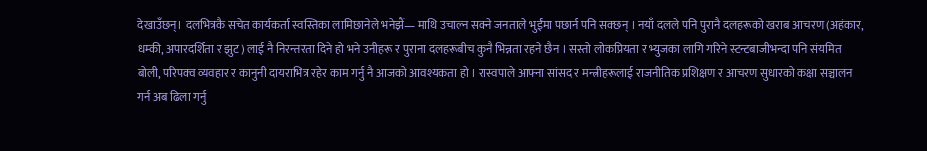देखाउँछन्। दलभित्रकै सचेत कार्यकर्ता स्वस्तिका लामिछानेले भनेझैं— माथि उचाल्न सक्ने जनताले भुईंमा पछार्न पनि सक्छन् । नयाँ दलले पनि पुरानै दलहरूको खराब आचरण (अहंकार, धम्की, अपारदर्शिता र झुट) लाई नै निरन्तरता दिने हो भने उनीहरू र पुराना दलहरूबीच कुनै भिन्नता रहने छैन । सस्तो लोकप्रियता र भ्युजका लागि गरिने स्टन्टबाजीभन्दा पनि संयमित बोली, परिपक्व व्यवहार र कानुनी दायराभित्र रहेर काम गर्नु नै आजको आवश्यकता हो । रास्वपाले आफ्ना सांसद र मन्त्रीहरूलाई राजनीतिक प्रशिक्षण र आचरण सुधारको कक्षा सञ्चालन गर्न अब ढिला गर्नु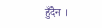हुँदैन ।